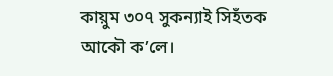কায়ুম ৩০৭ সুকন্যাই সিহঁতক আকৌ ক’লে।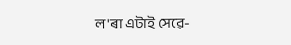ল'ৰা এটাই সেৱে-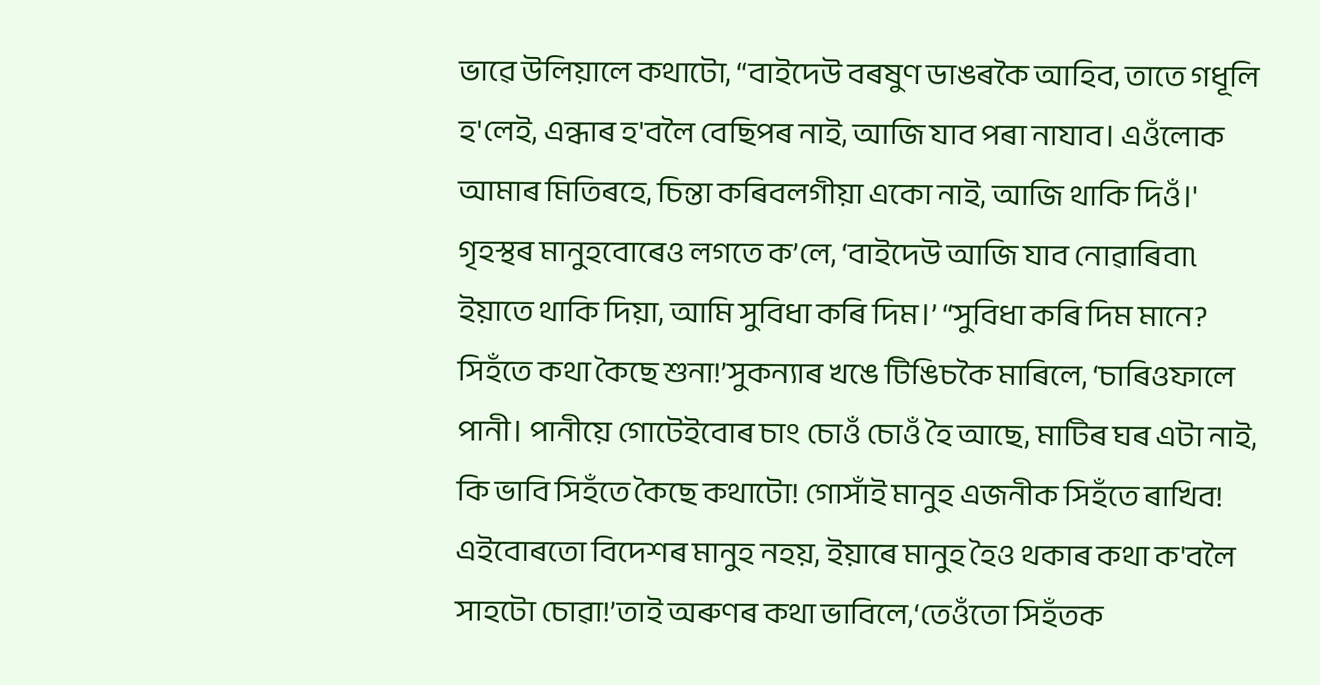ভাৱে উলিয়ালে কথাটো, “বাইদেউ বৰষুণ ডাঙৰকৈ আহিব, তাতে গধূলি হ'লেই, এন্ধাৰ হ'বলৈ বেছিপৰ নাই, আজি যাব পৰা নাযাব। এওঁলোক আমাৰ মিতিৰহে, চিন্তা কৰিবলগীয়া একো নাই, আজি থাকি দিওঁ।' গৃহস্থৰ মানুহবোৰেও লগতে ক’লে, ‘বাইদেউ আজি যাব নোৱাৰিবা৷ ইয়াতে থাকি দিয়া, আমি সুবিধা কৰি দিম।’ “সুবিধা কৰি দিম মানে? সিহঁতে কথা কৈছে শুনা!’সুকন্যাৰ খঙে টিঙিচকৈ মাৰিলে, ‘চাৰিওফালে পানী। পানীয়ে গোটেইবোৰ চাং চোওঁ চোওঁ হৈ আছে, মাটিৰ ঘৰ এটা নাই, কি ভাবি সিহঁতে কৈছে কথাটো! গোসাঁই মানুহ এজনীক সিহঁতে ৰাখিব! এইবোৰতো বিদেশৰ মানুহ নহয়, ইয়াৰে মানুহ হৈও থকাৰ কথা ক'বলৈ সাহটো চোৱা!’তাই অৰুণৰ কথা ভাবিলে,‘তেওঁতো সিহঁতক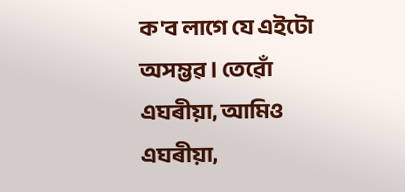ক'ব লাগে যে এইটো অসম্ভৱ। তেৱোঁ এঘৰীয়া, আমিও এঘৰীয়া,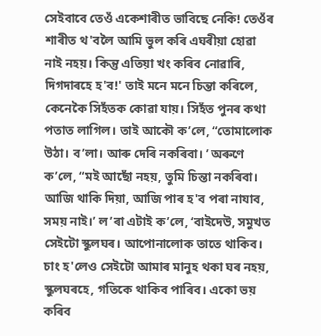সেইবাবে তেওঁ একেশাৰীত ভাবিছে নেকি! তেওঁৰ শাৰীত থ'বলৈ আমি ভুল কৰি এঘৰীয়া হোৱা নাই নহয়। কিন্তু এতিয়া খং কৰিব নোৱাৰি, দিগদাৰহে হ'ব!' তাই মনে মনে চিন্তা কৰিলে, কেনেকৈ সিহঁতক কোৱা যায়। সিহঁত পুনৰ কথা পতাত লাগিল। তাই আকৌ ক’লে, “তোমালোক উঠা। ব’লা। আৰু দেৰি নকৰিবা। ’ অৰুণে ক’লে, “মই আছোঁ নহয়, তুমি চিন্তা নকৰিবা। আজি থাকি দিয়া, আজি পাৰ হ'ব পৰা নাযাব, সময় নাই।’ ল’ৰা এটাই ক’লে, ‘বাইদেউ, সমুখত সেইটো স্কুলঘৰ। আপোনালোক তাতে থাকিব। চাং হ'লেও সেইটো আমাৰ মানুহ থকা ঘৰ নহয়, স্কুলঘৰহে, গতিকে থাকিব পাৰিব। একো ভয় কৰিব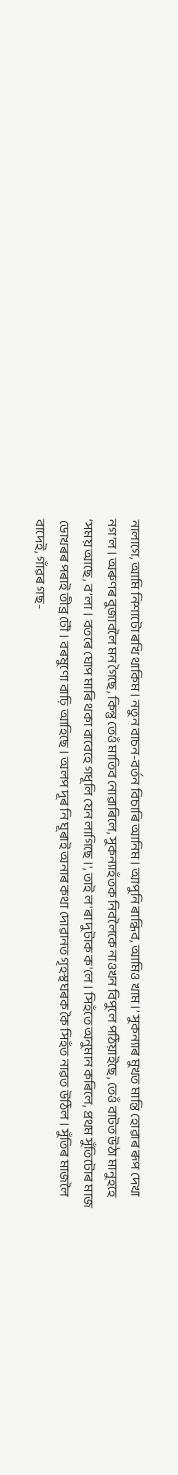নালাগে, আমি নিশাটো ৰখি থাকিম। নতুন বাচন-বৰ্তন বিচাৰি আনিম। আপুনি ৰান্ধিব, আমিও খাম।’ সুকন্যাৰ মুখত মান্তি হোৱাৰ ৰূপ দেখা নগ'ল। অৰুণৰ বুজাবলৈ মন গৈছে, কিন্তু তেওঁ মাতিব নোৱাৰিলে, সুকন্যাহঁতক নিবলৈকে নাওখন বিপুলে পঠিয়াইছে, তেওঁ বাটত উঠা মানুহহে ‘সময় আছে, ব’লা। বতৰে ঘোপ মাৰি থকা বাবেহে গধূলি যেন লাগিছে।', তাই ল'ৰা দুটাক ক'লে। সিহঁতে অনুমান কৰিলে, প্ৰথম সুঁতিটোৰ মাজ ডোখৰৰ পৰাই তীব্ৰ টৌ। বৰষুণো বাঢ়ি আহিছে। অলপ দূৰ নি ঘূৰাই অনাৰ কথা দোৱানত গৃহস্থঘৰক কৈ সিহঁত নাৱত উঠিল। সুঁতিৰ মাজলৈ বাদেই, গাঁৱৰ গছ-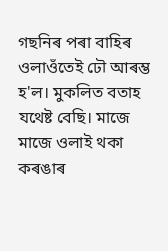গছনিৰ পৰা বাহিৰ ওলাওঁতেই ঢৌ আৰম্ভ হ'ল। মুকলিত বতাহ যথেষ্ট বেছি। মাজে মাজে ওলাই থকা কৰঙাৰ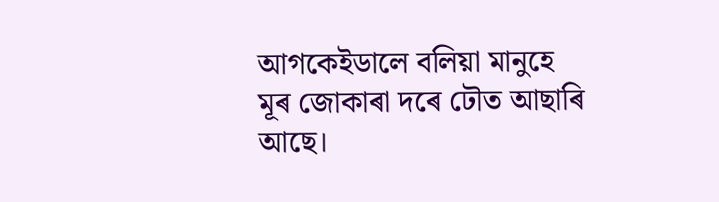আগকেইডালে বলিয়া মানুহে মূৰ জোকাৰা দৰে ঢৌত আছাৰি আছে।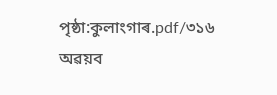পৃষ্ঠা:কুলাংগাৰ.pdf/৩১৬
অৱয়ব